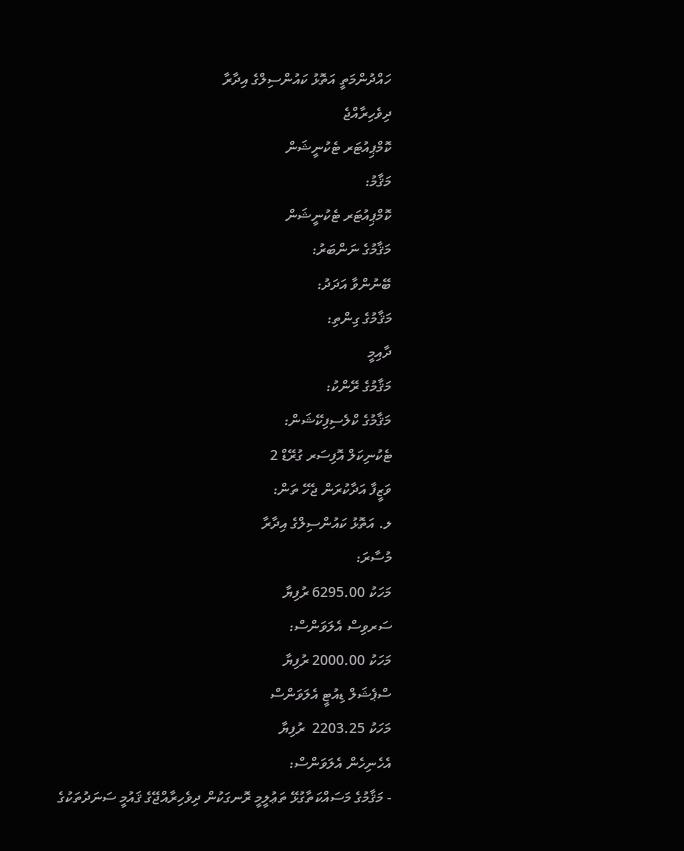ހައްދުންމަތީ އަތޮޅު ކައުންސިލްގެ އިދާރާ
ދިވެހިރާއްޖެ
ކޮމްޕިއުޓަރ ޓެކުނީޝަން
މަޤާމު:
ކޮމްޕިއުޓަރ ޓެކުނީޝަން
މަޤާމުގެ ނަންބަރު:
ބޭނުންވާ އަދަދު:
މަޤާމުގެ ގިންތި:
ދާއިމީ
މަޤާމުގެ ރޭންކު:
މަޤާމުގެ ކްލެސިފިކޭޝަން:
ޓެކުނިކަލް އޮފިސަރ ގުރޭޑް 2
ވަޒީފާ އަދާކުރަން ޖެހޭ ތަން:
ލ. އަތޮޅު ކައުންސިލްގެ އިދާރާ
މުސާރަ:
މަހަކު 6295.00 ރުފިޔާ
ސަރވިސް އެލަވަންސް:
މަހަކު 2000.00 ރުފިޔާ
ސްޕެޝަލް ޑިއުޓީ އެލަވަންސް
މަހަކު 2203.25  ރުފިޔާ
އެހެނިހެން އެލަވަންސް:
- މަޤާމުގެ މަސައްކަތާގުޅޭ ތަޢުލީމީ ރޮނގަކުން ދިވެހިރާއްޖޭގެ ޤައުމީ ސަނަދުތަކުގެ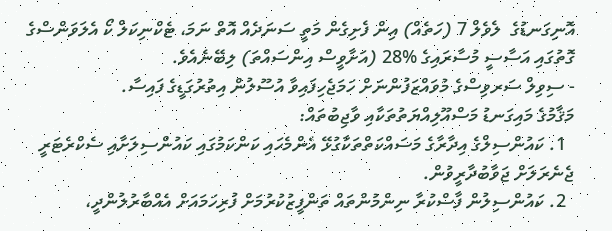އޮނިގަނޑުގެ  ލެވެލް 7 (ހަތެއް) އިން ފެށިގެން މަތީ ސަނަދެއް އޮތް ނަމަ، ޓެކްނިކަލް ކޯ އެލަވަންސްގެ ގޮތުގައި އަސާސީ މުސާރައިގެ %28 (އަށާވީސް އިންސައްތަ) ލިބޭނެއެވެ.
- ސިވިލް ސަރވިސްގެ މުވައްޒަފުންނަށް ހަމަޖެހިފައިވާ އުސޫލުން އިތުރުގަޑީގެ ފައިސާ.
މަޤާމުގެ މައިގަނޑު މަސްއޫލިއްޔަތުތަކާއި ވާޖިބުތައް:
  1. ކައުންސިލްގެ އިދާރާގެ މަސައްކަތްތަކާގުޅޭ އެންމެހައި ކަންކަމުގައި ކައުންސިލަށާއި ސެކްރެޓަރީ ޖެނެރަލަށް ޖަވާބުދާރީވުން.
  2. ކައުންސިލުން ފާސްކުރާ ނިންމުންތައް ތަންފީޒުކުރުމަށް ފުރިހަމައަށް އެއްބާރުލުންދީ،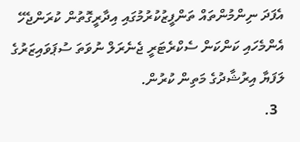އެފަދަ ނިންމުންތައް ތަންފީޒުކުރުމުގައި އިދާރީގޮތުން ކުރަންޖެހޭ އެންމެހައި ކަންކަން ސެކްރެޓަރީ ޖެނެރަލް ނުވަތަ ސުޕަވައިޒަރުގެ ލަފަޔާ އިރުޝާދުގެ މަތިން ކުރުން.
  3.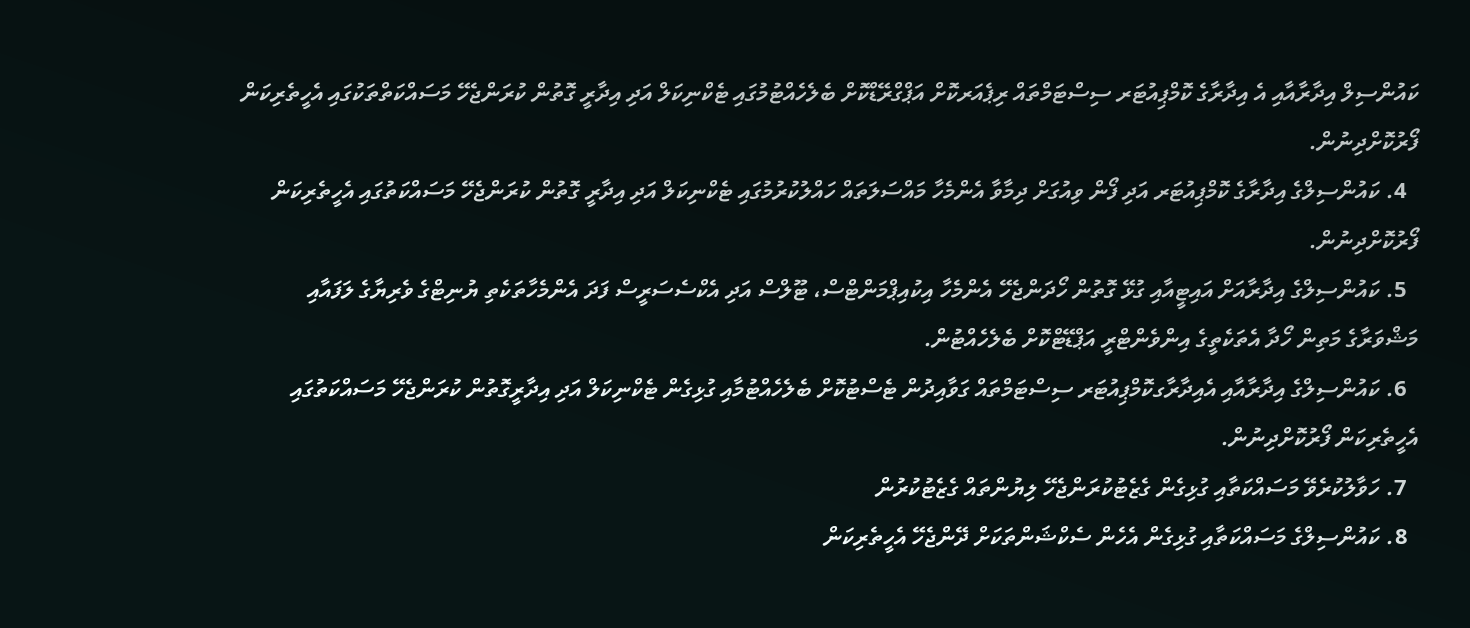ކައުންސިލް އިދާރާއާއި އެ އިދާރާގެ ކޮމްޕިއުޓަރ ސިސްޓަމްތައް ރިޕެއަރކޮށް އަޕްގްރޭޑްކޮށް ބެލެހެއްޓުމުގައި ޓެކްނިކަލް އަދި އިދާރީ ގޮތުން ކުރަންޖެހޭ މަސައްކަތްތަކުގައި އެހީތެރިކަން ފޯރުކޮށްދިނުން.
  4. ކައުންސިލްގެ އިދާރާގެ ކޮމްޕިއުޓަރ އަދި ފޯން ވިއުގަށް ދިމާވާ އެންމެހާ މައްސަލަތައް ހައްލުކުރުމުގައި ޓެކްނިކަލް އަދި އިދާރީ ގޮތުން ކުރަންޖެހޭ މަސައްކަތުގައި އެހީތެރިކަން ފޯރުކޮށްދިނުން.
  5. ކައުންސިލްގެ އިދާރާއަށް އައިޓީއާއި ގުޅޭ ގޮތުން ހޯދަންޖެހޭ އެންމެހާ އިކުއިޕްމަންޓްސް، ޓޫލްސް އަދި އެކްސެސަރީސް ފަދަ އެންމެހާތަކެތި ޔުނިޓްގެ ވެރިޔާގެ ލަފައާއި މަޝްވަރާގެ މަތިން ހޯދާ އެތަކެތީގެ އިންވެންޓްރީ އަޕްޑޭޓްކޮށް ބެލެހެއްޓުން.
  6. ކައުންސިލްގެ އިދާރާއާއި އެއިދާރާގކޮމްޕިއުޓަރ ސިސްޓަމްތައް ގަވާއިދުން ޓެސްޓުކޮށް ބެލެހެއްޓުމާއި ގުޅިގެން ޓެކްނިކަލް އަދި އިދާރީގޮތުން ކުރަންޖެހޭ މަސައްކަތުގައި އެހީތެރިކަން ފޯރުކޮށްދިނުން.
  7. ހަވާލުކުރެވޭ މަސައްކަތާއި ގުޅިގެން ގެޒެޓުކުރަންޖެހޭ ލިޔުންތައް ގެޒެޓުކުރުން
  8. ކައުންސިލްގެ މަސައްކަތާއި ގުޅިގެން އެހެން ސެކްޝަންތަކަށް ދޭންޖެހޭ އެހީތެރިކަން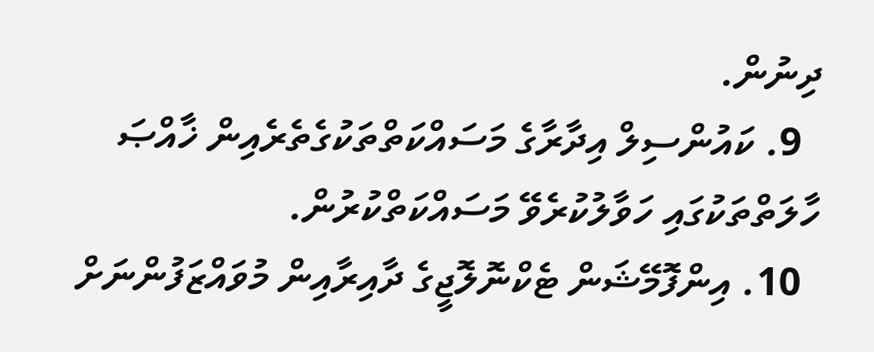ދިނުން.
  9. ކައުންސިލް އިދާރާގެ މަސައްކަތްތަކުގެތެރެއިން ޚާއްޞަ ހާލަތްތަކުގައި ހަވާލުކުރެވޭ މަސައްކަތްކުރުން.
  10. އިންފޮމޭޝަން ޓެކްނޮލޮޖީގެ ދާއިރާއިން މުވައްޒަފުންނަށް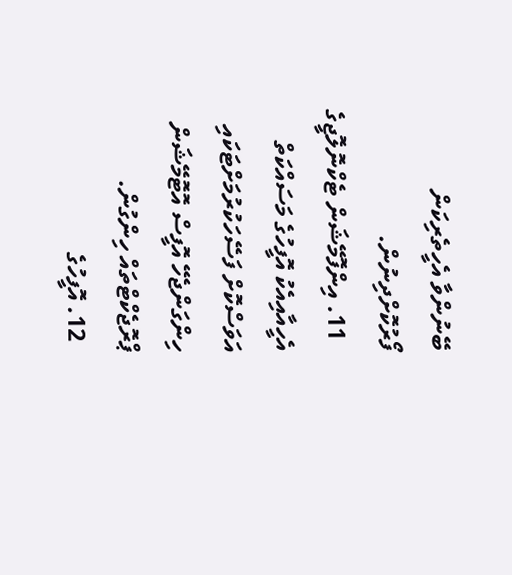ބޭނުންވާ އެހީތެރިކަން ފޯރުކޮށްދިނުން.
  11. އިންފޮމޭޝަން ޓެކްނޮލޮޖީގެ އެހީއާއިއެކު އޮފީހުގެ މަސައްކަތް އަވަސްކޮށް ފަސޭހަކުރުމަށްޓަކައި ހިންގަންޖެހޭ އޮފީސް އޮޓޮމޭޝަން ޕްރޮޖެކްޓްތައް ހިންގުން.
  12. އޮފީހުގެ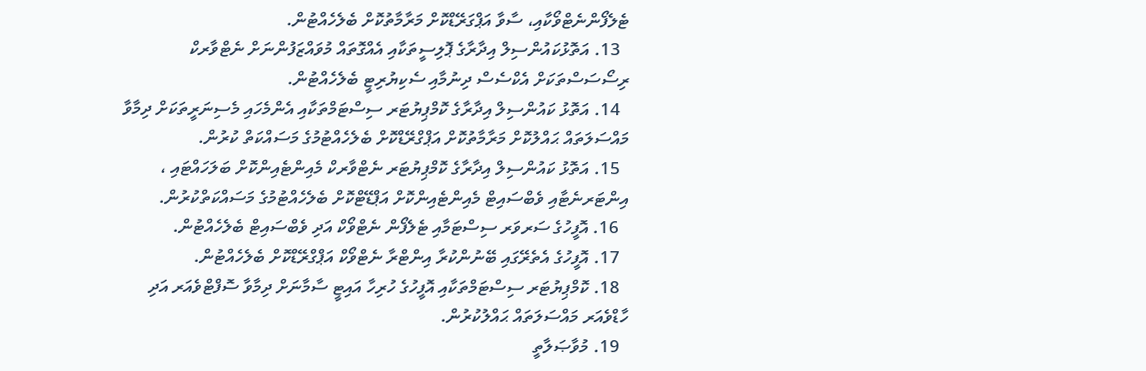ޓެލެފޯންނެޓްވޯކާއި، ސާވާ އަޕްގަރޭޑްކޮށް މަރާމާތުކޮށް ބެލެހެއްޓުން.
  13. އަތޮޅުކައުންސިލް އިދާރާގެ ޕޮލިސީތަކާއި އެއްގޮތައް މުވައްޒަފުންނަށް ނެޓްވާރކް ރިސޯސަސްތަކަށް އެކްސެސް ދިނުމާއި ސެކިޔުރިޓީ ބެލެހެއްޓުން.
  14. އަތޮޅު ކައުންސިލް އިދާރާގެ ކޮމްޕިޔުޓަރ ސިސްޓަމްތަކާއި އެންމެހައި މެސިނަރީތަކަށް ދިމާވާ މައްސަލަތައް ޙައްލުކޮށް މަރާމާތުކޮށް އަޕްގްރޭޑްކޮށް ބެލެހެއްޓުމުގެ މަސައްކަތް ކުރުން.
  15. އަތޮޅު ކައުންސިލް އިދާރާގެ ކޮމްޕިޔުޓަރ ނެޓްވާރކް މެއިންޓެއިންކޮށް ބަލަހައްޓައި ، އިންޓަރނެޓާއި ވެބްސައިޓް މެއިންޓެއިންކޮށް އަޕްޑޭޓްކޮށް ބެލެހެއްޓުމުގެ މަސައްކަތްކުރުން.
  16. އޮފީހުގެ ސަރވަރ ސިސްޓަމާއި ޓެލެފޯން ނެޓްވޯކް އަދި ވެބްސައިޓް ބެލެހެއްޓުން.
  17. އޮފީހުގެ އެތެރޭގައި ބޭނުންކުރާ އިންޓްރާ ނެޓްވޯކް އަޕްގްރޭޑްކޮށް ބެލެހެއްޓުން.
  18. ކޮމްޕިޔުޓަރ ސިސްޓަމްތަކާއި އޮފީހުގެ ހުރިހާ އައިޓީ ސާމާނަށް ދިމާވާ ސޮފްޓްވެއަރ އަދި ހާޑްވެއަރ މައްސަލަތައް ޙައްލުކުރުން.
  19. މުވާޞަލާތީ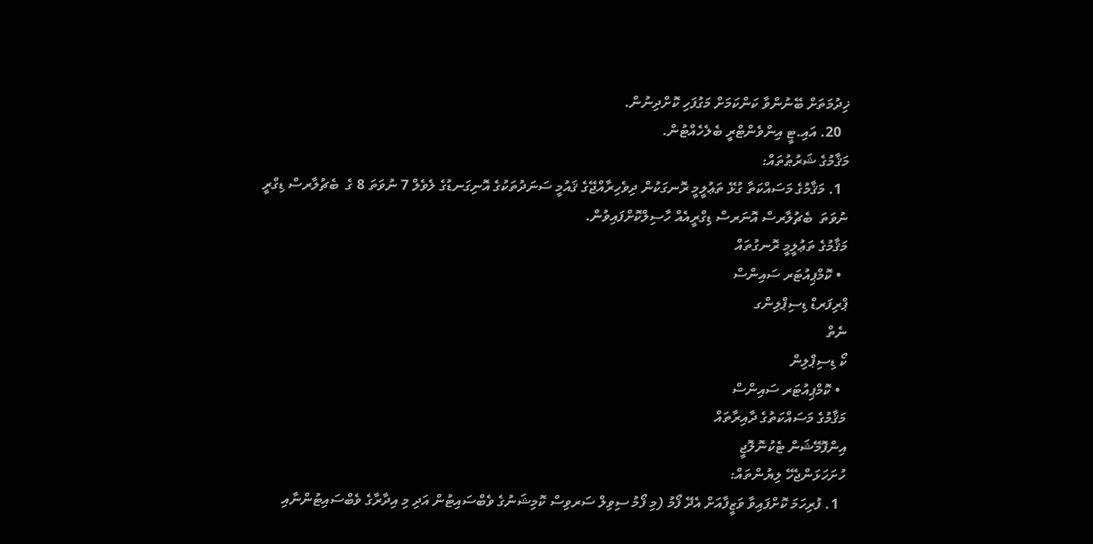ޚިދުމަތަށް ބޭނުންވާ ކަންކަމަށް މަގުފަހި ކޮށްދިނުން.
  20. އައި.ޓީ އިންވެންޓްރީ ބެލެހެއްޓުން.
މަޤާމުގެ ޝަރުޠުތައް:
  1. މަޤާމުގެ މަސައްކަތާ ގުޅޭ ތަޢުލީމީ ރޮނގަކުން ދިވެހިރާއްޖޭގެ ޤައުމީ ސަނަދުތަކުގެ އޮނިގަނޑުގެ ލެވެލް 7 ނުވަތަ 8 ގެ  ބެޗުލާރސް ޑިގްރީ ނުވަތަ  ބެޗުލާރސް އޮނަރސް ޑިގްރީއެއް ހާސިލްކޮށްފައިވުން.
މަޤާމުގެ ތަޢުލީމީ ރޮނގުތައް
  • ކޮމްޕިއުޓަރ ސައިންސް
ޕްރިފަރޑް ޑިސިޕްލިންގ
ނެތް
ކޯ ޑިސިޕްލިން
  • ކޮމްޕިއުޓަރ ސައިންސް
މަޤާމުގެ މަސައްކަތުގެ ދާއިރާތައް
އިންފޮމޭޝަން ޓެކުނޮލޮޖީ
ހުށަހަޅަންޖެހޭ ލިޔުންތައް:
  1. ފުރިހަމަ ކޮށްފައިވާ ވަޒީފާއަށް އެދޭ ފޯމު (މި ފޯމު ސިވިލް ސަރވިސް ކޮމިޝަނުގެ ވެބްސައިޓުން އަދި މި އިދާރާގެ ވެބްސައިޓުންނާއި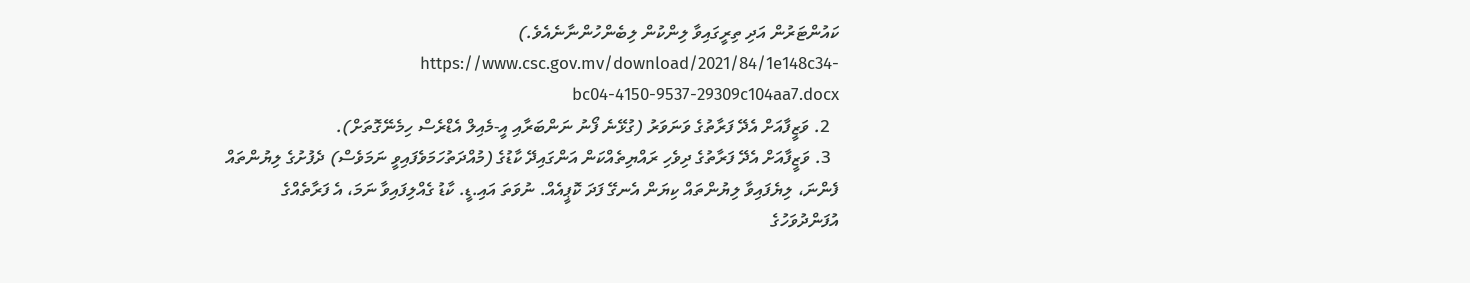ކައުންޓަރުން އަދި ތިރީގައިވާ ލިންކުން ލިބެންހުންނާނެއެވެ.)  https://www.csc.gov.mv/download/2021/84/1e148c34-bc04-4150-9537-29309c104aa7.docx
  2. ވަޒީފާއަށް އެދޭ ފަރާތުގެ ވަނަވަރު (ގުޅޭނެ ފޯނު ނަންބަރާއި އީ-މެއިލް އެޑްރެސް ހިމެނޭގޮތަށް).
  3. ވަޒީފާއަށް އެދޭ ފަރާތުގެ ދިވެހި ރައްޔިތެއްކަން އަންގައިދޭ ކާޑުގެ (މުއްދަތުހަމަވެފައިވީ ނަމަވެސް) ދެފުށުގެ ލިޔުންތައް ފެންނަ، ލިޔެފައިވާ ލިޔުންތައް ކިޔަން އެނގޭ ފަދަ ކޮޕީއެއް. ނުވަތަ އައި.ޑީ. ކާޑު ގެއްލިފައިވާ ނަމަ، އެ ފަރާތެއްގެ އުފަންދުވަހުގެ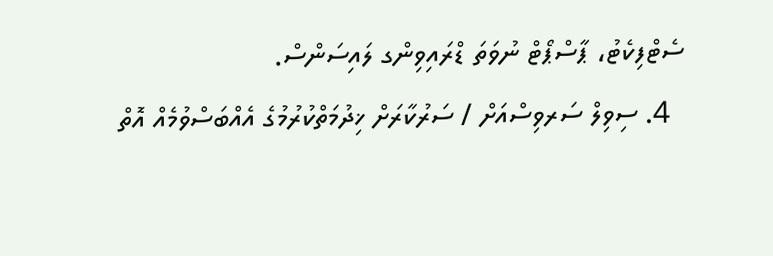ސެޓްފިކެޓު، ޕާސްޕޯޓް ނުވަތަ ޑްރައިވިންގ ލައިސަންސް.
  4. ސިވިލް ސަރވިސްއަށް / ސަރުކާރަށް ޚިދުމަތްކުރުމުގެ އެއްބަސްވުމެއް އޮތް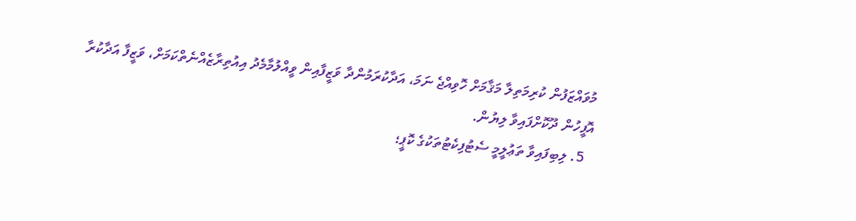މުވައްޒަފުން ކުރިމަތިލާ މަޤާމަށް ހޮވިއްޖެ ނަމަ، އަދާކުރަމުންދާ ވަޒީފާއިން ވީއްލުމާމެދު އިއުތިރާޒެއްނެތްކަމަށް، ވަޒީފާ އަދާކުރާ އޮފީހުން ދޫކޮށްފައިވާ ލިޔުން.
  5. ލިބިފައިވާ ތަޢުލީމީ ސެޓުފިކެޓުތަކުގެ ކޮޕީ؛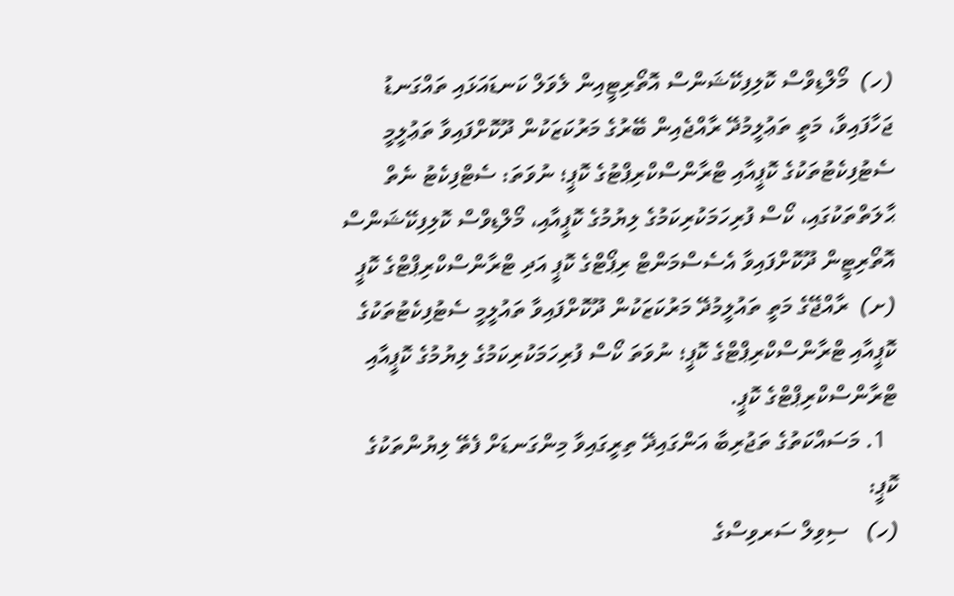(ހ)  މޯލްޑިވްސް ކޮލިފިކޭޝަންސް އޮތޯރިޓީއިން ލެވަލް ކަނޑައަޅައި ތައްގަނޑު ޖަހާފައިވާ، މަތީ ތަޢުލީމުދޭ ރާއްޖެއިން ބޭރުގެ މަރުކަޒަކުން ދޫކޮށްފައިވާ ތަޢުލީމީ ސެޓުފިކެޓުތަކުގެ ކޮޕީއާއި ޓްރާންސްކްރިޕްޓުގެ ކޮޕީ؛ ނުވަތަ: ސެޓްފިކެޓު ނެތް ޙާލަތްތަކުގައި، ކޯސް ފުރިހަމަކުރިކަމުގެ ލިޔުމުގެ ކޮޕީއާއި، މޯލްޑިވްސް ކޮލިފިކޭޝަންސް އޮތޯރިޓީން ދޫކޮށްފައިވާ އެސެސްމަންޓް ރިޕޯޓްގެ ކޮޕީ އަދި ޓްރާންސްކްރިޕްޓްގެ ކޮޕީ
(ށ)  ރާއްޖޭގެ މަތީ ތައުލީމުދޭ މަރުކަޒަކުން ދޫކޮށްފައިވާ ތައުލީމީ ސެޓުފިކެޓުތަކުގެ ކޮޕީއާއި ޓްރާންސްކްރިޕްޓްގެ ކޮޕީ؛ ނުވަތަ ކޯސް ފުރިހަމަކުރިކަމުގެ ލިޔުމުގެ ކޮޕީއާއި ޓްރާންސްކްރިޕްޓްގެ ކޮޕީ.
  1. މަސައްކަތުގެ ތަޖުރިބާ އަންގައިދޭ ތިރީގައިވާ މިންގަނޑަށް ފެތޭ ލިޔުންތަކުގެ ކޮޕީ:
(ހ)   ސިވިލް ސަރވިސްގެ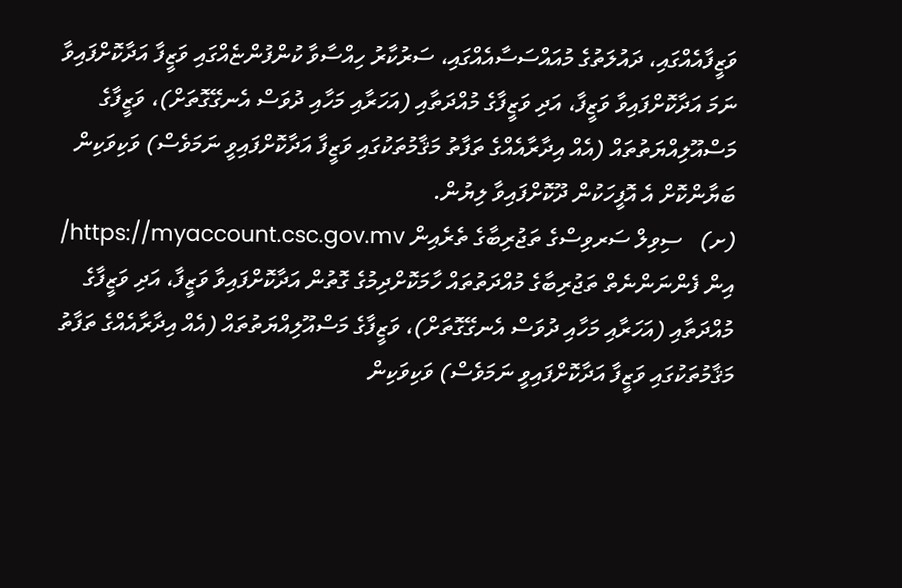ވަޒީފާއެއްގައި، ދައުލަތުގެ މުއައްސަސާއެއްގައި، ސަރުކާރު ހިއްސާވާ ކުންފުންޏެއްގައި ވަޒީފާ އަދާކޮށްފައިވާ ނަމަ އަދާކޮށްފައިވާ ވަޒީފާ، އަދި ވަޒީފާގެ މުއްދަތާއި (އަހަރާއި މަހާއި ދުވަސް އެނގޭގޮތަށް)، ވަޒީފާގެ މަސްއޫލިއްޔަތުތައް (އެއް އިދާރާއެއްގެ ތަފާތު މަޤާމުތަކުގައި ވަޒީފާ އަދާކޮށްފައިވީ ނަމަވެސް) ވަކިވަކިން ބަޔާންކޮށް އެ އޮފީހަކުން ދޫކޮށްފައިވާ ލިޔުން.
(ށ)   ސިވިލް ސަރވިސްގެ ތަޖުރިބާގެ ތެރެއިން https://myaccount.csc.gov.mv/ އިން ފެންނަންނެތް ތަޖުރިބާގެ މުއްދަތުތައް ހާމަކޮށްދިމުގެ ގޮތުން އަދާކޮށްފައިވާ ވަޒީފާ، އަދި ވަޒީފާގެ މުއްދަތާއި (އަހަރާއި މަހާއި ދުވަސް އެނގޭގޮތަށް)، ވަޒީފާގެ މަސްއޫލިއްޔަތުތައް (އެއް އިދާރާއެއްގެ ތަފާތު މަޤާމުތަކުގައި ވަޒީފާ އަދާކޮށްފައިވީ ނަމަވެސް) ވަކިވަކިން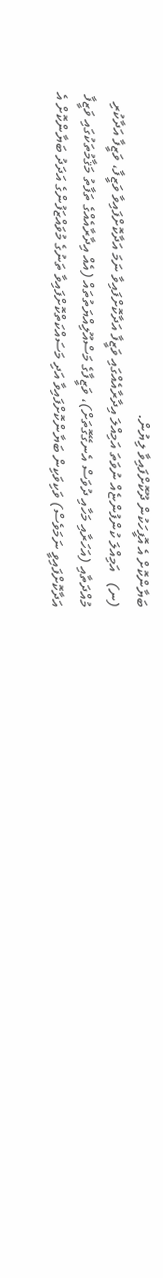ބަޔާންކޮށް އެ އޮފީހަކުން ދޫކޮށްފައިވާ ލިޔުން.
(ނ)   އަމިއްލަ ކުންފުންޏެއް ނުވަތަ އަމިއްލަ އިދާރާއެއްގައި ވަޒީފާ އަދާކޮށްފައިވާ ނަމަ އަދާކޮށްފައިވާ ވަޒީފާ، ވަޒީފާ އަދާކުރި މުއްދަތާއި (އަހަރާއި މަހާއި ދުވަސް އެނގޭގޮތަށް)، ވަޒީފާގެ މަސްއޫލިއްޔަތުތައް (އެއް އިދާރާއެއްގެ ތަފާތު މަޤާމުތަކުގައި ވަޒީފާ އަދާކޮށްފައިވީ ނަމަވެސް) ވަކިވަކިން ބަޔާންކޮށްފައިވާ އަދި މަސައްކަތްކޮށްފައިވާ ތަނުގެ މުވައްޒަފުންގެ އަދަދު ބަޔާންކޮށް އެ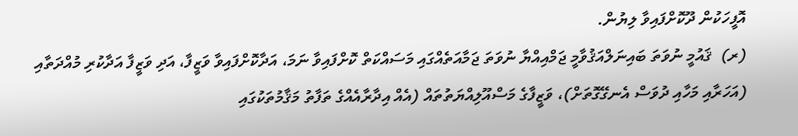އޮފީހަކުން ދޫކޮށްފައިވާ ލިޔުން.
(ރ)  ޤައުމީ ނުވަތަ ބައިނަލްއަޤުވާމީ ޖަމްއިއްޔާ ނުވަތަ ޖަމާއަތެއްގައި މަސައްކަތް ކޮށްފައިވާ ނަމަ، އަދާކޮށްފައިވާ ވަޒީފާ، އަދި ވަޒީފާ އަދާކުރި މުއްދަތާއި (އަހަރާއި މަހާއި ދުވަސް އެނގޭގޮތަށް)، ވަޒީފާގެ މަސްއޫލިއްޔަތުތައް (އެއް އިދާރާއެއްގެ ތަފާތު މަޤާމުތަކުގައި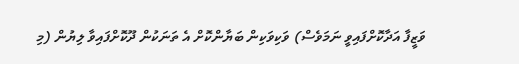ވަޒީފާ އަދާކޮށްފައިވީ ނަމަވެސް) ވަކިވަކިން ބަޔާންކޮށް އެ ތަނަކުން ދޫކޮށްފައިވާ ލިޔުން (މި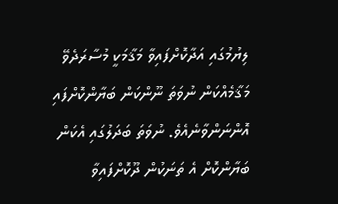ލިޔުމުގައި އަދާކޮށްފައިވާ މަޤާމަކީ މުސާރަދެވޭ މަޤާމެއްކަން ނުވަތަ ނޫންކަން ބަޔާންކޮށްފައި އޮންނަންވާނެއެވެ. ނުވަތަ ބަދަލުގައި އެކަން ބަޔާންކޮށް އެ ތަނަކުން ދޫކޮށްފައިވާ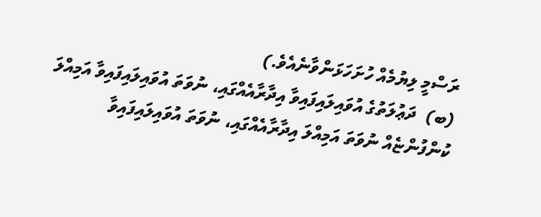ރަސްމީ ލިޔުމެއް ހުށަހަޅަންވާނެއެވެ.)
(ބ)  ދަޢުލަތުގެ އުވައިލައިފައިވާ އިދާރާއެއްގައި، ނުވަތަ އުވައިލައިފައިވާ އަމިއްލަ ކުންފުންޏެއް ނުވަތަ އަމިއްލަ އިދާރާއެއްގައި، ނުވަތަ އުވައިލައިފައިވާ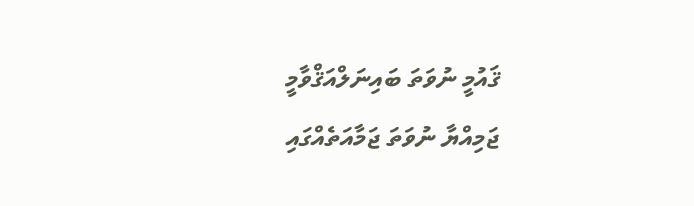ޤައުމީ ނުވަތަ ބައިނަލްއަޤްވާމީ ޖަމިއްޔާ ނުވަތަ ޖަމާއަތެއްގައި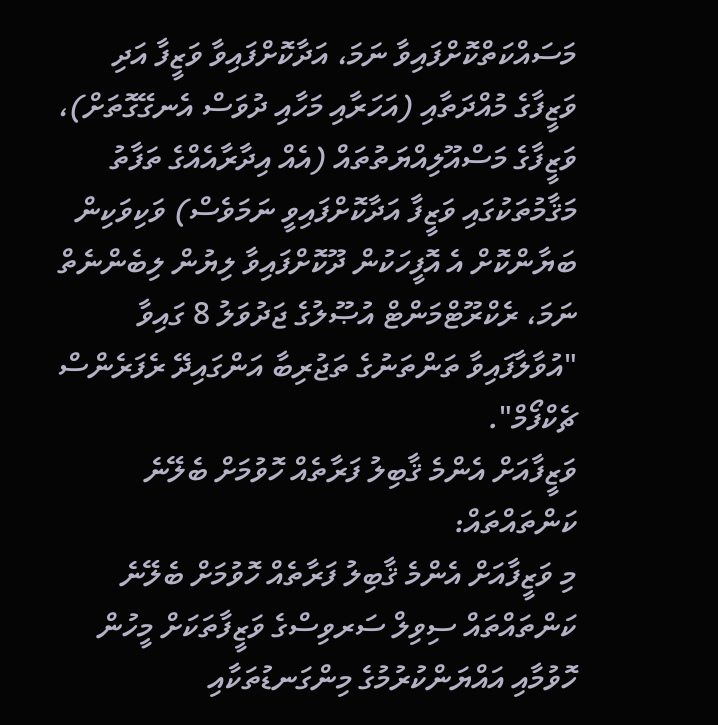މަސައްކަތްކޮށްފައިވާ ނަމަ، އަދާކޮށްފައިވާ ވަޒީފާ އަދި ވަޒީފާގެ މުއްދަތާއި (އަހަރާއި މަހާއި ދުވަސް އެނގޭގޮތަށް)، ވަޒީފާގެ މަސްއޫލިއްޔަތުތައް (އެއް އިދާރާއެއްގެ ތަފާތު މަޤާމުތަކުގައި ވަޒީފާ އަދާކޮށްފައިވީ ނަމަވެސް) ވަކިވަކިން ބަޔާންކޮށް އެ އޮފީހަކުން ދޫކޮށްފައިވާ ލިޔުން ލިބެންނެތް ނަމަ، ރެކްރޫޓްމަންޓް އުޞޫލުގެ ޖަދުވަލު 8 ގައިވާ "އުވާލާފައިވާ ތަންތަނުގެ ތަޖުރިބާ އަންގައިދޭ ރެފަރެންސް ޗެކްފޯމް".
ވަޒީފާއަށް އެންމެ ޤާބިލު ފަރާތެއް ހޮވުމަށް ބެލޭނެ ކަންތައްތައް:
މި ވަޒީފާއަށް އެންމެ ޤާބިލު ފަރާތެއް ހޮވުމަށް ބެލޭނެ ކަންތައްތައް ސިވިލް ސަރވިސްގެ ވަޒީފާތަކަށް މީހުން ހޮވުމާއި އައްޔަންކުރުމުގެ މިންގަނޑުތަކާއި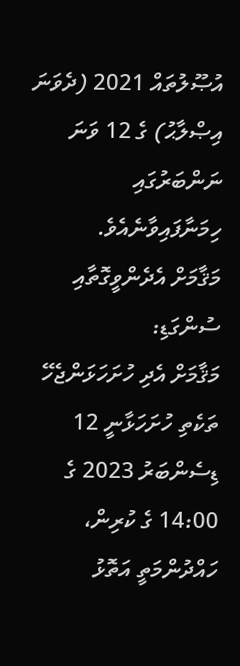އުޞޫލުތައް 2021 (ދެވަނަ އިޞްލާޙު) ގެ 12 ވަނަ ނަންބަރުގައި ހިމަނާފައިވާނެއެވެ.
މަޤާމަށް އެދެންވީގޮތާއި ސުންގަޑި:
މަޤާމަށް އެދި ހުށަހަޅަންޖެހޭ ތަކެތި ހުށަހަޅާނީ 12 ޑިސެންބަރު 2023 ގެ 14:00 ގެ ކުރިން، ހައްދުންމަތީ އަތޮޅު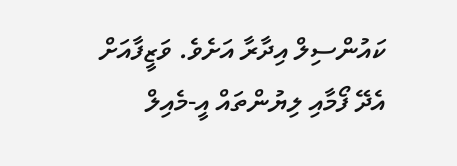ކައުންސިލް އިދާރާ އަށެވެ. ވަޒީފާއަށް އެދޭ ފޯމާއި ލިޔުންތައް އީ-މެއިލް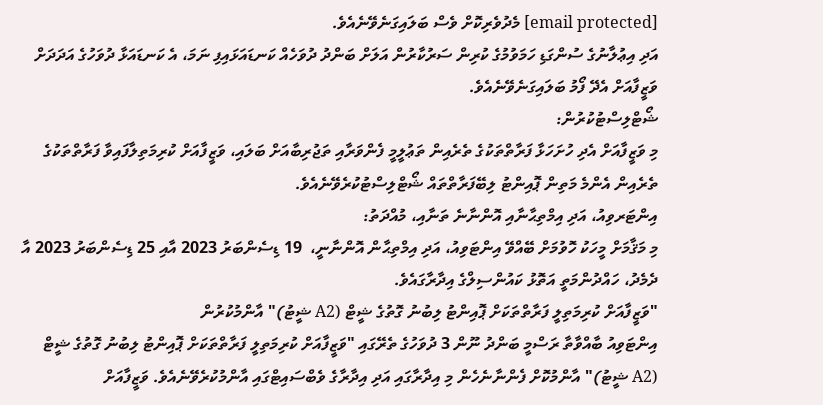[email protected] މެދުވެރިކޮށް ވެސް ބަލައިގަނެވޭނެއެވެ.
އަދި އިޢުލާނުގެ ސުންގަޑި ހަމަވުމުގެ ކުރިން ސަރުކާރުން އަލަށް ބަންދު ދުވަހެއް ކަނޑައަޅައިފި ނަމަ، އެ ކަނޑައަޅާ ދުވަހުގެ އަދަދަށް ވަޒީފާއަށް އެދޭ ފޯމު ބަލައިގަނެވޭނެއެވެ.
ޝޯޓްލިސްޓުކުރުން:
މި ވަޒީފާއަށް އެދި ހުށަހަޅާ ފަރާތްތަކުގެ ތެރެއިން ތަޢުލީމީ ފެންވަރާއި ތަޖުރިބާއަށް ބަލައި، ވަޒީފާއަށް ކުރިމަތިލާފައިވާ ފަރާތްތަކުގެ ތެރެއިން އެންމެ މަތިން ޕޮއިންޓު ލިބޭފަރާތްތައް ޝޯޓްލިސްޓުކުރެވޭނެއެވެ.
އިންޓަރވިއު، އަދި އިމްތިޙާނާއި އޮންނާނެ ތަނާއި، މުއްދަތު:
މި މަޤާމަށް މީހަކު ހޮވުމަށް ބޭއްވޭ އިންޓަވިއު، އަދި އިމްތިޙާން އޮންނާނީ،  19 ޑިސެންބަރު 2023 އާއި 25 ޑިސެންބަރު 2023 އާ ދެމެދު، ހައްދުންމަތީ އަތޮޅު ކައުންސިލްގެ އިދާރާގައެވެ.
"ވަޒީފާއަށް ކުރިމަތިލީ ފަރާތްތަކަށް ޕޮއިންޓު ލިބުނު ގޮތުގެ ޝީޓް (A2 ޝީޓު)" އާންމުކުރުން
އިންޓަވިއު ބާއްވާތާ ރަސްމީ ބަންދު ނޫން 3 ދުވަހުގެ ތެރޭގައި "ވަޒީފާއަށް ކުރިމަތިލީ ފަރާތްތަކަށް ޕޮއިންޓު ލިބުނު ގޮތުގެ ޝީޓް (A2 ޝީޓު)" އާންމުކޮށް ފެންނާނެހެން މި އިދާރާގައި އަދި އިދާރާގެ ވެބްސައިޓްގައި އާންމުކުރެވޭނެއެވެ. ވަޒީފާއަށް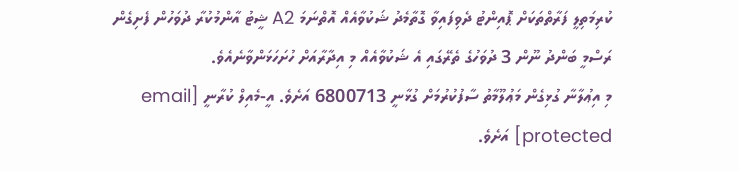ކުރިމަތިލީ ފަރާތްތަކަށް ޕޮއިންޓު ދެވިފައިވާ ގޮތާމެދު ޝަކުވާއެއް އޮތްނަމަ A2 ޝީޓު އާންމުކުރާ ދުވަހުން ފެށިގެން ރަސްމީ ބަންދު ނޫން 3 ދުވަހުގެ ތެރޭގައި އެ ޝަކުވާއެއް މި އިދާރާއަށް ހުށަހަޅަންވާނެއެވެ.
މި އިޢުލާނާ ގުޅިގެން މަޢުލޫމާތު ސާފުކުރުމަށް ގުޅާނީ 6800713 އަށެވެ. އީ-މެއިލް ކުރާނީ [email protected] އަށެވެ.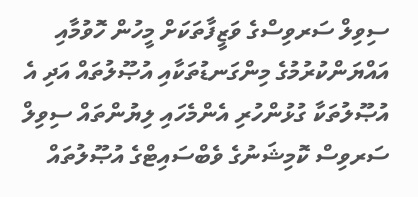ސިވިލް ސަރވިސްގެ ވަޒީފާތަކަށް މީހުން ހޮވުމާއި އައްޔަންކުރުމުގެ މިންގަނޑުތަކާއި އުޞޫލުތައް އަދި އެ އުޞޫލުތަކާ ގުޅުންހުރި އެންމެހައި ލިޔުންތައް ސިވިލް ސަރވިސް ކޮމިޝަނުގެ ވެބްސައިޓްގެ އުޞޫލުތައް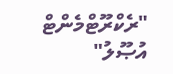"ރެކްރޫޓްމެންޓް އުޞޫލު"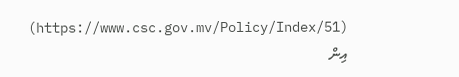(https://www.csc.gov.mv/Policy/Index/51) އިން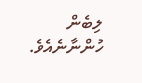ލިބެން ހުންނާނެއެވެ.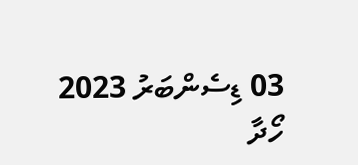03 ޑިސެންބަރު 2023
ހޯދާ